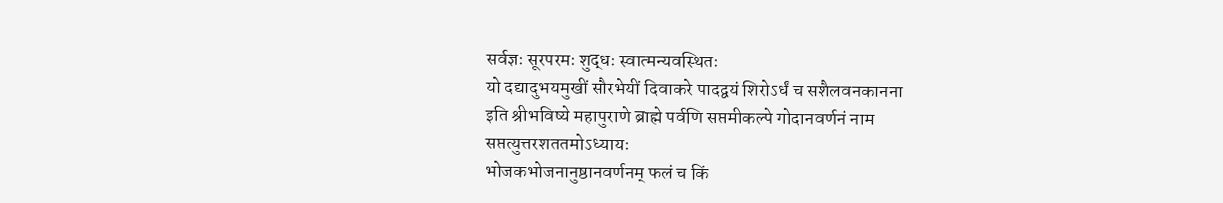सर्वज्ञः सूरपरमः शुद्धः स्वात्मन्यवस्थितः
यो दद्यादुभयमुखीं सौरभेयीं दिवाकरे पादद्वयं शिरोऽर्धं च सशैलवनकानना
इति श्रीभविष्ये महापुराणे ब्राह्मे पर्वणि सप्तमीकल्पे गोदानवर्णनं नाम सप्तत्युत्तरशततमोऽध्यायः
भोजकभोजनानुष्ठानवर्णनम् फलं च किं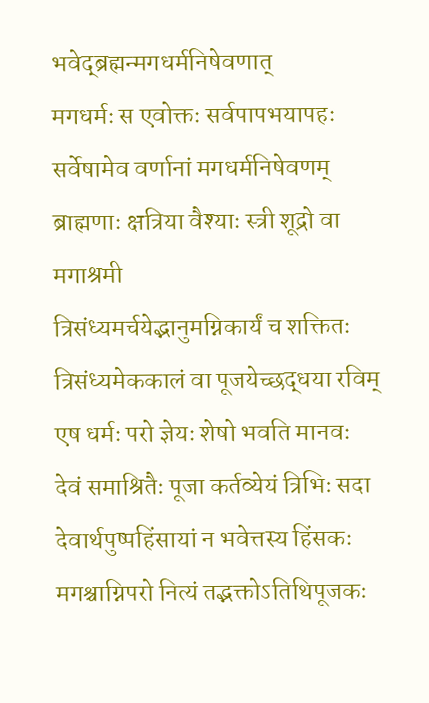भवेद्ब्रह्मन्मगधर्मनिषेवणात्
मगधर्मः स एवोक्तः सर्वपापभयापहः
सर्वेषामेव वर्णानां मगधर्मनिषेवणम्
ब्राह्मणाः क्षत्रिया वैश्याः स्त्री शूद्रो वा मगाश्रमी
त्रिसंध्यमर्चयेद्भानुमग्निकार्यं च शक्तितः
त्रिसंध्यमेककालं वा पूजयेच्छद्धया रविम्
एष धर्मः परो ज्ञेयः शेषो भवति मानवः
देवं समाश्रितैः पूजा कर्तव्येयं त्रिभिः सदा
देवार्थपुष्पहिंसायां न भवेत्तस्य हिंसकः
मगश्चाग्निपरो नित्यं तद्भक्तोऽतिथिपूजकः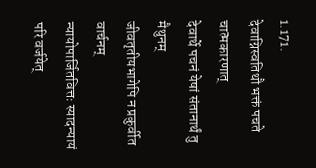1.171.
देवाग्निस्वतिथौ भक्तं पचते चात्मकारणात्
देवार्थे पचनं येषां संतानार्थं तु मैथुनम्
जीवतृतीयभागेपि न प्रकुर्वीत वार्चनम्
न्यायोपार्जितवित्तः स्यादन्यायं परि वर्जयेत्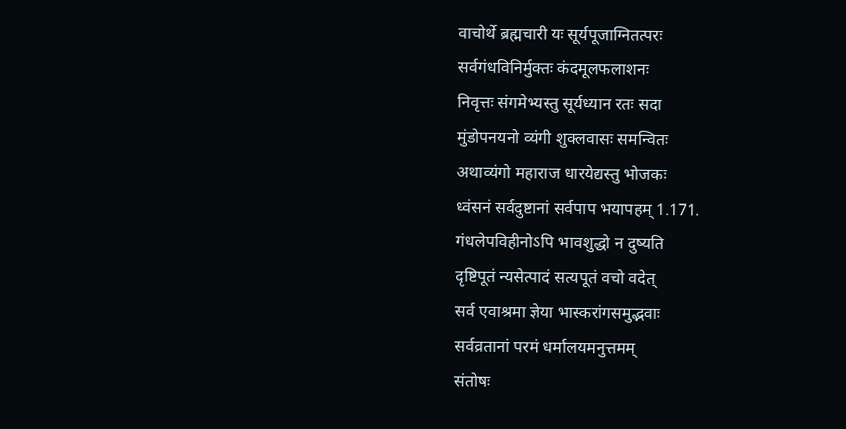वाचोर्थे ब्रह्मचारी यः सूर्यपूजाग्नितत्परः
सर्वगंधविनिर्मुक्तः कंदमूलफलाशनः
निवृत्तः संगमेभ्यस्तु सूर्यध्यान रतः सदा
मुंडोपनयनो व्यंगी शुक्लवासः समन्वितः
अथाव्यंगो महाराज धारयेद्यस्तु भोजकः
ध्वंसनं सर्वदुष्टानां सर्वपाप भयापहम् 1.171.
गंधलेपविहीनोऽपि भावशुद्धो न दुष्यति
दृष्टिपूतं न्यसेत्पादं सत्यपूतं वचो वदेत्
सर्व एवाश्रमा ज्ञेया भास्करांगसमुद्भवाः
सर्वव्रतानां परमं धर्मालयमनुत्तमम्
संतोषः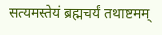सत्यमस्तेयं ब्रह्मचर्यं तथाष्टमम्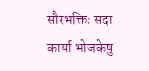सौरभक्तिः सदा कार्या भोजकेषु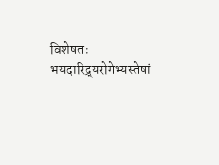विशेषतः
भयदारिद्र्यरोगेभ्यस्तेषां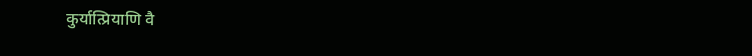कुर्यात्प्रियाणि वै